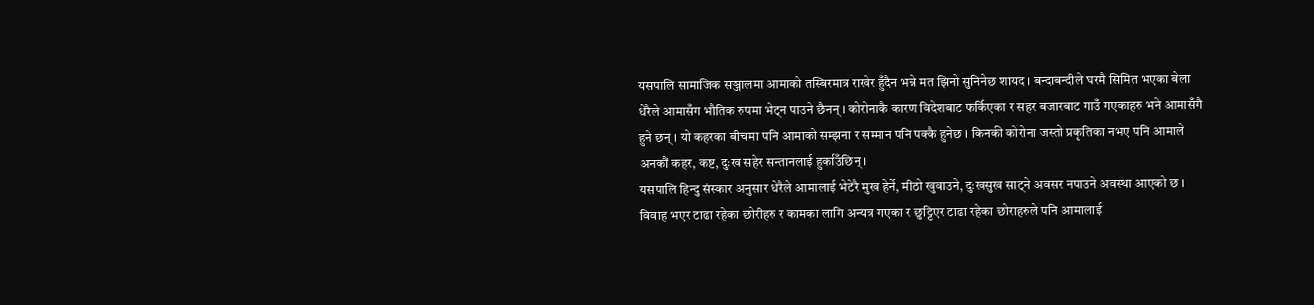यसपालि सामाजिक सञ्जालमा आमाको तस्बिरमात्र राखेर हुँदैन भन्ने मत झिनो सुनिनेछ शायद । बन्दाबन्दीले घरमै सिमित भएका बेला धेरैले आमासँग भौतिक रुपमा भेट्न पाउने छैनन् । कोरोनाकै कारण विदेशबाट फर्किएका र सहर बजारबाट गाउँ गएकाहरु भने आमासँगै हुने छन् । यो कहरका बीचमा पनि आमाको सम्झना र सम्मान पनि पक्कै हुनेछ । किनकी कोरोना जस्तो प्रकृतिका नभए पनि आमाले अनकौं कहर, कष्ट, दुःख सहेर सन्तानलाई हुर्काउँछिन् ।
यसपालि हिन्दु संस्कार अनुसार धेरैले आमालाई भेटेरै मुख हेर्ने, मीठो खुवाउने, दुःखसुख साट्ने अवसर नपाउने अवस्था आएको छ । विवाह भएर टाढा रहेका छोरीहरु र कामका लागि अन्यत्र गएका र छुट्टिएर टाढा रहेका छोराहरुले पनि आमालाई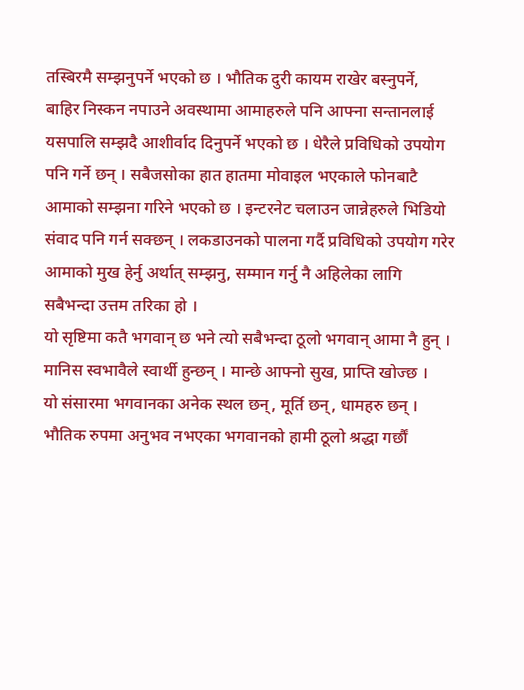तस्बिरमै सम्झनुपर्ने भएको छ । भौतिक दुरी कायम राखेर बस्नुपर्ने, बाहिर निस्कन नपाउने अवस्थामा आमाहरुले पनि आफ्ना सन्तानलाई यसपालि सम्झदै आशीर्वाद दिनुपर्ने भएको छ । धेरैले प्रविधिको उपयोग पनि गर्ने छन् । सबैजसोका हात हातमा मोवाइल भएकाले फोनबाटै आमाको सम्झना गरिने भएको छ । इन्टरनेट चलाउन जान्नेहरुले भिडियो संवाद पनि गर्न सक्छन् । लकडाउनको पालना गर्दै प्रविधिको उपयोग गरेर आमाको मुख हेर्नु अर्थात् सम्झनु, सम्मान गर्नु नै अहिलेका लागि सबैभन्दा उत्तम तरिका हो ।
यो सृष्टिमा कतै भगवान् छ भने त्यो सबैभन्दा ठूलो भगवान् आमा नै हुन् । मानिस स्वभावैले स्वार्थी हुन्छन् । मान्छे आफ्नो सुख, प्राप्ति खोज्छ ।
यो संसारमा भगवानका अनेक स्थल छन्, मूर्ति छन्, धामहरु छन् । भौतिक रुपमा अनुभव नभएका भगवानको हामी ठूलो श्रद्धा गर्छौं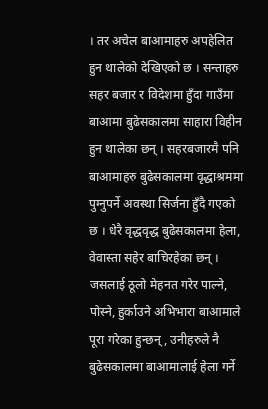। तर अचेल बाआमाहरु अपहेलित हुन थालेको देखिएको छ । सन्ताहरु सहर बजार र विदेशमा हुँदा गाउँमा बाआमा बुढेसकालमा साहारा विहीन हुन थालेका छन् । सहरबजारमै पनि बाआमाहरु बुढेसकालमा वृद्धाश्रममा पुग्नुपर्ने अवस्था सिर्जना हुँदै गएको छ । धेरै वृद्धवृद्ध बुढेसकालमा हेला, वेवास्ता सहेर बाचिरहेका छन् ।
जसलाई ठूलो मेहनत गरेर पाल्ने, पोस्ने, हुर्काउने अभिभारा बाआमाले पूरा गरेका हुन्छन्, उनीहरुले नै बुढेसकालमा बाआमालाई हेला गर्ने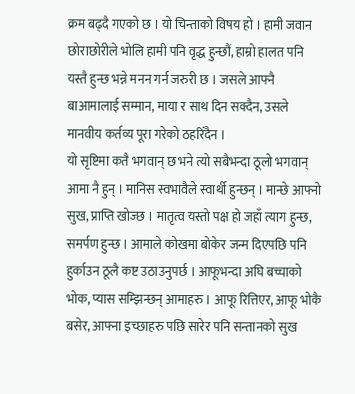क्रम बढ्दै गएको छ । यो चिन्ताको विषय हो । हामी जवान छोराछोरीले भोलि हामी पनि वृद्ध हुन्छौं, हाम्रो हालत पनि यस्तै हुन्छ भन्ने मनन गर्न जरुरी छ । जसले आफ्नै बाआमालाई सम्मान, माया र साथ दिन सक्दैन, उसले मानवीय कर्तव्य पूरा गरेको ठहरिँदैन ।
यो सृष्टिमा कतै भगवान् छ भने त्यो सबैभन्दा ठूलो भगवान् आमा नै हुन् । मानिस स्वभावैले स्वार्थी हुन्छन् । मान्छे आफ्नो सुख, प्राप्ति खोज्छ । मातृत्व यस्तो पक्ष हो जहाँ त्याग हुन्छ, समर्पण हुन्छ । आमाले कोखमा बोकेर जन्म दिएपछि पनि हुर्काउन ठूलै कष्ट उठाउनुपर्छ । आफूभन्दा अघि बच्चाको भोक, प्यास सम्झिन्छन् आमाहरु । आफू रित्तिएर, आफू भोकै बसेर, आफ्ना इच्छाहरु पछि सारेर पनि सन्तानको सुख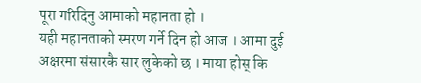पूरा गरिदिनु आमाको महानता हो ।
यही महानताको स्मरण गर्ने दिन हो आज । आमा दुई अक्षरमा संसारकै सार लुकेको छ । माया होस् कि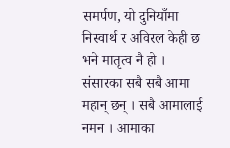समर्पण, यो दुनियाँमा निस्वार्थ र अविरल केही छ भने मातृत्व नै हो । संसारका सबै सबै आमा महान् छन् । सबै आमालाई नमन । आमाका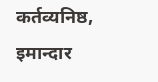कर्तव्यनिष्ठ, इमान्दार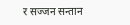र सज्जन सन्तान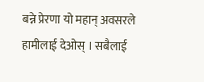बन्ने प्रेरणा यो महान् अवसरले हामीलाई देओस् । सबैलाई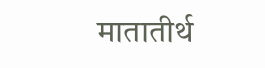मातातीर्थ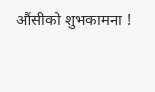औंसीको शुभकामना !